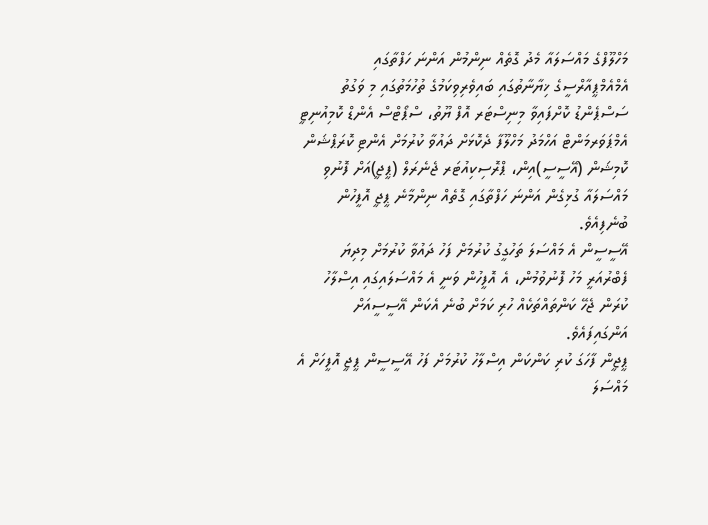މަހްލޫފްގެ މައްސަލައާ މެދު ގޮތެއް ނިންމުން އަންނަ ހަފްތާގައި
އެމްއެމްޕީއާރްސީގެ ޚިޔާނާތުގައި ބައިވެރިވިކަމުގެ ތުހުމަތުގައި މި ވަގުތު ސަސްޕެންޑު ކޮށްފައިވާ މިނިސްޓަރ އޮފް ޔޫތު، ސްޕޯޓްސް އެންޑް ކޮމިއުނިޓީ އެމްޕަވަރމަންޓް އަހްމަދު މަހްލޫފާ ދެކޮޅަށް ދައުވާ ކުރުމަށް އެންޓި ކޮރަޕްޝަން ކޮމިޝަން (އޭސީސީ)އިން، ޕްރޮސިކިއުޓަރ ޖެނެރަލް (ޕީޖީ)އަށް ފޮނުވި މައްސަލައާ ގުޅިގެން އަންނަ ހަފްތާގައި ގޮތެއް ނިންމާނެ ޕީޖީ އޮފީހުން ބުނެފިއެވެ.
އޭސީސީން އެ މައްސަލަ ތަހުގީގު ކުރުމަށް ފަހު ދައުވާ ކުރުމަށް މިދިޔަ ފެބްރުއަރީ މަހު ފޮނުވުމުން، އެ އޮފީހުން ވަނީ އެ މައްސަލައިގައި އިސްލާހު ކުރަން ޖެހޭ ކަންތައްތަކެއް ހުރި ކަމަށް ބުނެ އެކަން އޭސީސީއަށް އަންގައިފައެވެ.
ޕީޖީން ފާހަގަ ކުރި ކަންކަން އިސްލާހު ކުރުމަށް ފަހު އޭސީސީން ޕީޖީ އޮފީހަށް އެ މައްސަލަ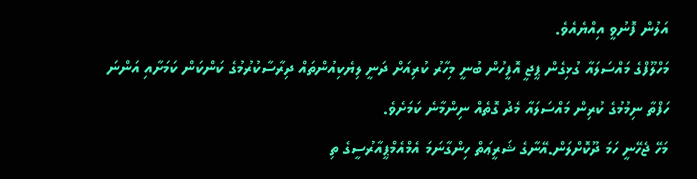އަލުން ފޮނުވީ އިއްޔެއެވެ.
މަހްލޫފްގެ މައްސަލައާ ގުޅިގެން ޕީޖީ އޮފީހުން ބުނީ މިހާރު ކުރިއަށް ދަނީ ލިޔެކިއުންތައް ދިރާސާކުރުމުގެ ކަންކަން ކަމަށާއި އަންނަ ހަފްތާ ނިމުމުގެ ކުރިން މައްސަލައާ މެދު ގޮތެއް ނިންމާނެ ކަމަށެވެ.
މަހޭ ޖެހޭނީ ހަމަ ދޫކޮށްލަން.އޭނާގެ ޝަރީޢަތް ހިންގާނަމަ އެމްއެމްޕީއާރުސީގެ ތި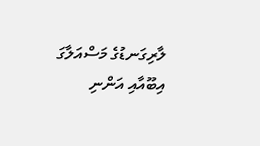ލާރިގަނޑުގެ މަސްއަލާގަ އިބޫއާއި އަންނި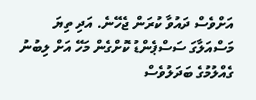އަށްވެސް ދައުވާ ކުރަން ޖެހޭނެ. އަދި ތިޔަ މަސްއަލާގަ ސަސްޕެންޑު ކޮށްގެން މަހޭ އަށް ލިބުނު ގެއްލުމުގެ ބަދަލުވެސް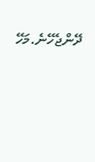ދޭންޖެހޭނެ.މަހޭ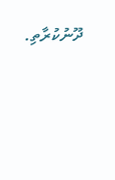ދޫނުކުރާތި.